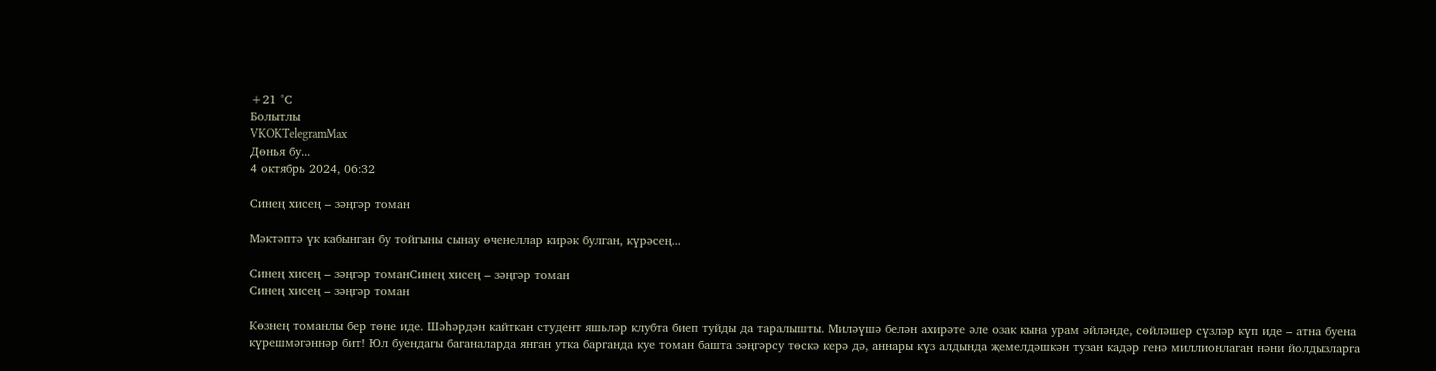+21 °С
Болытлы
VKOKTelegramMax
Дөнья бу...
4 октябрь 2024, 06:32

Синең хисең – зәңгәр томан

Мәктәптә үк кабынган бу тойгыны сынау өченеллар кирәк булган, күрәсең...

Синең хисең – зәңгәр томанСинең хисең – зәңгәр томан
Синең хисең – зәңгәр томан

Көзнең томанлы бер төне иде. Шәһәрдән кайткан студент яшьләр клубта биеп туйды да таралышты. Миләүшә белән ахирәте әле озак кына урам әйләнде, сөйләшер сүзләр күп иде – атна буена күрешмәгәннәр бит! Юл буендагы баганаларда янган утка барганда куе томан башта зәңгәрсу төскә керә дә, аннары күз алдында җемелдәшкән тузан кадәр генә миллионлаган нәни йолдызларга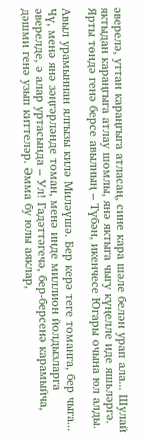әверелә, уттан караңгыга атласаң, сине кара шәле белән урап ала... Шулай яктыдан караңгыга атлау шомлы, янә яктыга чыгу күңелле иде яшьләргә. Ярты төндә генә берсе авылның – Түбән, икенчесе Югары очына юл алды.

Авыл урамыннан ялгызы килә Миләүшә. Бер керә теге томанга, бер чыга... Чү, менә янә зәңгәрләнде томан, менә инде миллион йолдызларга әверелде, ә алар уртасында – Ул! Гадәттәгечә, бер-берсенә карамыйча, дәшми генә узып киттеләр. Әмма бу юлы аяклар,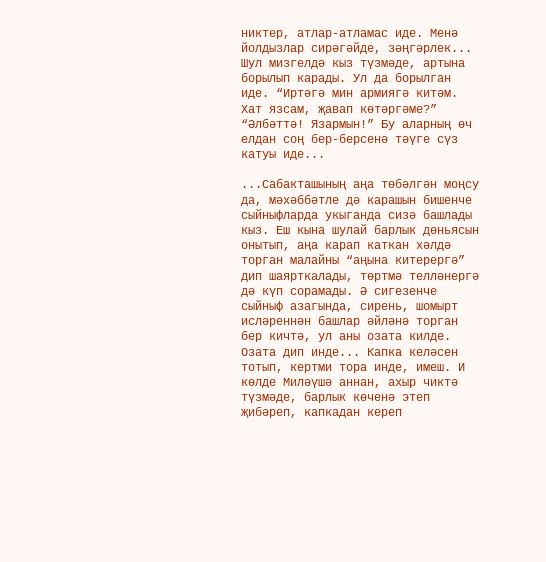никтер, атлар-атламас иде. Менә йолдызлар сирәгәйде, зәңгәрлек... Шул мизгелдә кыз түзмәде, артына борылып карады. Ул да борылган иде. “Иртәгә мин армиягә китәм. Хат язсам, җавап көтәргәме?” “Әлбәттә! Язармын!” Бу аларның өч елдан соң бер-берсенә тәүге сүз катуы иде...

...Сабакташының аңа төбәлгән моңсу да, мәхәббәтле дә карашын бишенче сыйныфларда укыганда сизә башлады кыз. Еш кына шулай барлык дөньясын онытып, аңа карап каткан хәлдә торган малайны “аңына китерергә” дип шаярткалады, төртмә телләнергә дә күп сорамады. Ә сигезенче сыйныф азагында, сирень, шомырт исләреннән башлар әйләнә торган бер кичтә, ул аны озата килде. Озата дип инде... Капка келәсен тотып, кертми тора инде, имеш. И көлде Миләүшә аннан, ахыр чиктә түзмәде, барлык көченә этеп җибәреп, капкадан кереп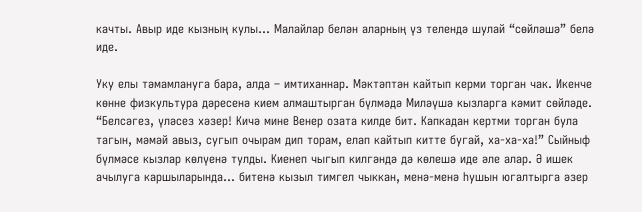качты. Авыр иде кызның кулы... Малайлар белән аларның үз телендә шулай “сөйләшә” белә иде.

Уку елы тәмамлануга бара, алда – имтиханнар. Мәктәптән кайтып керми торган чак. Икенче көнне физкультура дәресенә кием алмаштырган бүлмәдә Миләүшә кызларга кәмит сөйләде. “Белсәгез, үләсез хәзер! Кичә мине Венер озата килде бит. Капкадан кертми торган була тагын, мәмәй авыз, сугып очырам дип торам, елап кайтып китте бугай, ха-ха-ха!” Сыйныф бүлмәсе кызлар көлүенә тулды. Киенеп чыгып килгәндә дә көлешә иде әле алар. Ә ишек ачылуга каршыларында... битенә кызыл тимгел чыккан, менә-менә һушын югалтырга әзер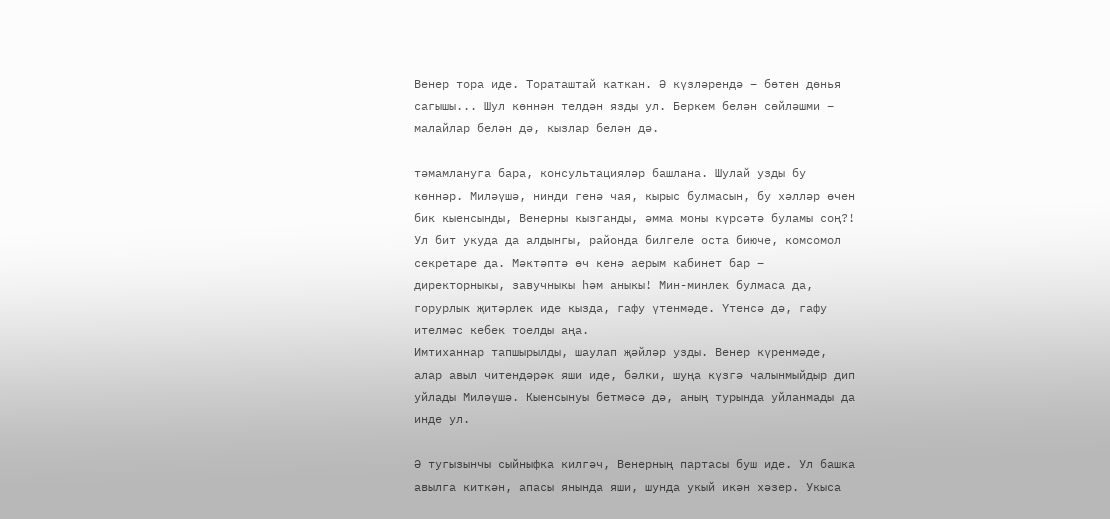Венер тора иде. Тораташтай каткан. Ә күзләрендә – бөтен дөнья сагышы... Шул көннән телдән язды ул. Беркем белән сөйләшми – малайлар белән дә, кызлар белән дә.

тәмамлануга бара, консультацияләр башлана. Шулай узды бу көннәр. Миләүшә, нинди генә чая, кырыс булмасын, бу хәлләр өчен бик кыенсынды, Венерны кызганды, әмма моны күрсәтә буламы соң?! Ул бит укуда да алдынгы, районда билгеле оста биюче, комсомол секретаре да. Мәктәптә өч кенә аерым кабинет бар – директорныкы, завучныкы һәм аныкы! Мин-минлек булмаса да, горурлык җитәрлек иде кызда, гафу үтенмәде. Үтенсә дә, гафу ителмәс кебек тоелды аңа.
Имтиханнар тапшырылды, шаулап җәйләр узды. Венер күренмәде, алар авыл читендәрәк яши иде, бәлки, шуңа күзгә чалынмыйдыр дип уйлады Миләүшә. Кыенсынуы бетмәсә дә, аның турында уйланмады да инде ул.

Ә тугызынчы сыйныфка килгәч, Венерның партасы буш иде. Ул башка авылга киткән, апасы янында яши, шунда укый икән хәзер. Укыса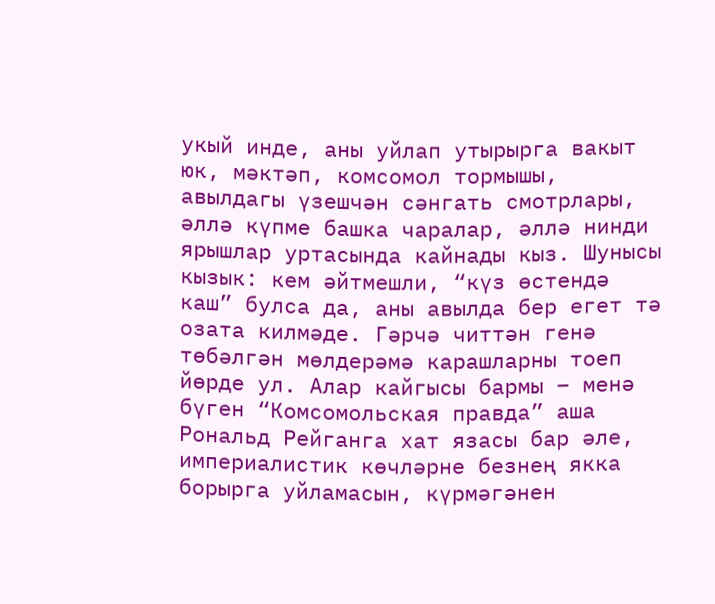укый инде, аны уйлап утырырга вакыт юк, мәктәп, комсомол тормышы, авылдагы үзешчән сәнгать смотрлары, әллә күпме башка чаралар, әллә нинди ярышлар уртасында кайнады кыз. Шунысы кызык: кем әйтмешли, “күз өстендә каш” булса да, аны авылда бер егет тә озата килмәде. Гәрчә читтән генә төбәлгән мөлдерәмә карашларны тоеп йөрде ул. Алар кайгысы бармы – менә бүген “Комсомольская правда” аша Рональд Рейганга хат язасы бар әле, империалистик көчләрне безнең якка борырга уйламасын, күрмәгәнен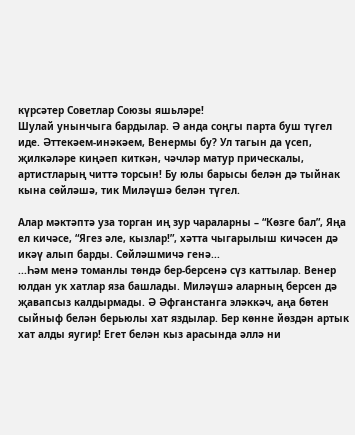күрсәтер Советлар Союзы яшьләре!
Шулай унынчыга бардылар. Ә анда соңгы парта буш түгел иде. Әттекәем-инәкәем, Венермы бу? Ул тагын да үсеп, җилкәләре киңәеп киткән, чәчләр матур прическалы, артистларың читтә торсын! Бу юлы барысы белән дә тыйнак кына сөйләшә, тик Миләүшә белән түгел.

Алар мәктәптә уза торган иң зур чараларны – “Көзге бал”, Яңа ел кичәсе, “Ягез әле, кызлар!”, хәтта чыгарылыш кичәсен дә икәү алып барды. Сөйләшмичә генә...
...Һәм менә томанлы төндә бер-берсенә сүз каттылар. Венер юлдан ук хатлар яза башлады. Миләүшә аларның берсен дә җавапсыз калдырмады. Ә Әфганстанга эләккәч, аңа бөтен сыйныф белән берьюлы хат яздылар. Бер көнне йөздән артык хат алды яугир! Егет белән кыз арасында әллә ни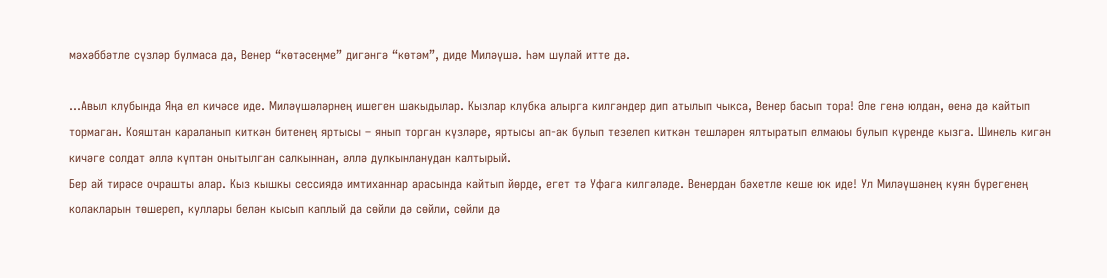мәхәббәтле сүзләр булмаса да, Венер “көтәсеңме” дигәнгә “көтәм”, диде Миләүшә. Һәм шулай итте дә.

...Авыл клубында Яңа ел кичәсе иде. Миләүшәләрнең ишеген шакыдылар. Кызлар клубка алырга килгәндер дип атылып чыкса, Венер басып тора! Әле генә юлдан, өенә дә кайтып тормаган. Кояштан караланып киткән битенең яртысы – янып торган күзләре, яртысы ап-ак булып тезелеп киткән тешләрен ялтыратып елмаюы булып күренде кызга. Шинель кигән кичәге солдат әллә күптән онытылган салкыннан, әллә дулкынланудан калтырый.
Бер ай тирәсе очрашты алар. Кыз кышкы сессиядә имтиханнар арасында кайтып йөрде, егет тә Уфага килгәләде. Венердан бәхетле кеше юк иде! Ул Миләүшәнең куян бүрегенең колакларын төшереп, куллары белән кысып каплый да сөйли дә сөйли, сөйли дә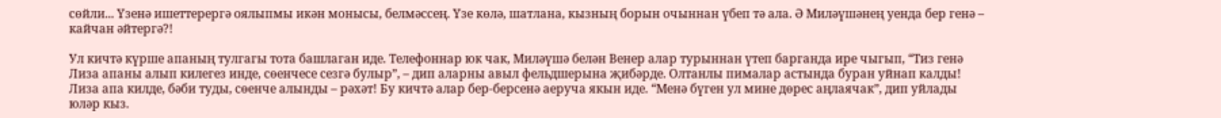сөйли... Үзенә ишеттерергә оялыпмы икән монысы, белмәссең. Үзе көлә, шатлана, кызның борын очыннан үбеп тә ала. Ә Миләүшәнең уенда бер генә – кайчан әйтергә?!

Ул кичтә күрше апаның тулгагы тота башлаган иде. Телефоннар юк чак, Миләүшә белән Венер алар турыннан үтеп барганда ире чыгып, “Тиз генә Лиза апаны алып килегез инде, сөенчесе сезгә булыр”, – дип аларны авыл фельдшерына җибәрде. Олтанлы пималар астында буран уйнап калды! Лиза апа килде, бәби туды, сөенче алынды – рәхәт! Бу кичтә алар бер-берсенә аеруча якын иде. “Менә бүген ул мине дөрес аңлаячак”, дип уйлады юләр кыз.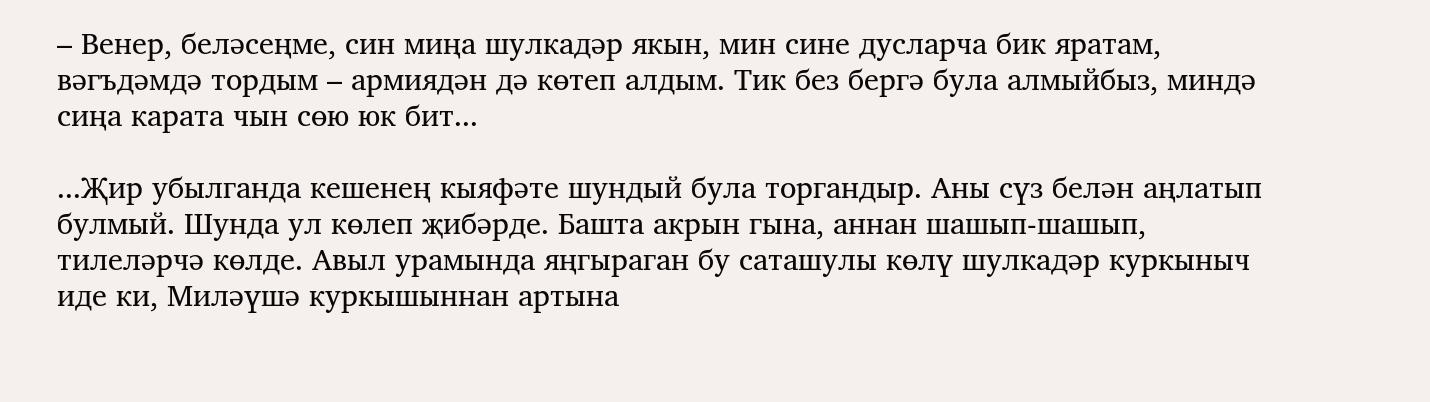– Венер, беләсеңме, син миңа шулкадәр якын, мин сине дусларча бик яратам, вәгъдәмдә тордым – армиядән дә көтеп алдым. Тик без бергә була алмыйбыз, миндә сиңа карата чын сөю юк бит...

...Җир убылганда кешенең кыяфәте шундый була торгандыр. Аны сүз белән аңлатып булмый. Шунда ул көлеп җибәрде. Башта акрын гына, аннан шашып-шашып, тилеләрчә көлде. Авыл урамында яңгыраган бу саташулы көлү шулкадәр куркыныч иде ки, Миләүшә куркышыннан артына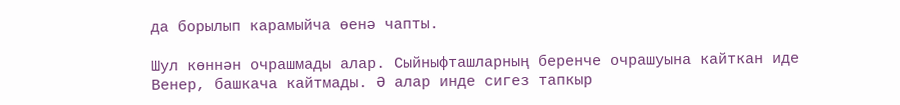да борылып карамыйча өенә чапты.

Шул көннән очрашмады алар. Сыйныфташларның беренче очрашуына кайткан иде Венер, башкача кайтмады. Ә алар инде сигез тапкыр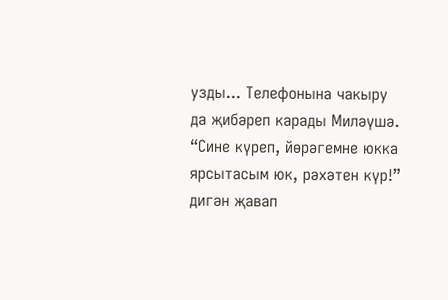узды... Телефонына чакыру да җибәреп карады Миләүшә. “Сине күреп, йөрәгемне юкка ярсытасым юк, рәхәтен күр!” дигән җавап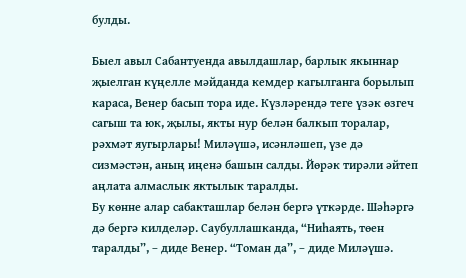булды.

Быел авыл Сабантуенда авылдашлар, барлык якыннар җыелган күңелле мәйданда кемдер кагылганга борылып караса, Венер басып тора иде. Күзләрендә теге үзәк өзгеч сагыш та юк, җылы, якты нур белән балкып торалар, рәхмәт яугырлары! Миләүшә, исәнләшеп, үзе дә сизмәстән, аның иңенә башын салды. Йөрәк тирәли әйтеп аңлата алмаслык яктылык таралды.
Бу көнне алар сабакташлар белән бергә үткәрде. Шәһәргә дә бергә килделәр. Саубуллашканда, “Ниһаять, төен таралды”, – диде Венер. “Томан да”, – диде Миләүшә.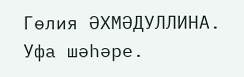Гөлия ӘХМӘДУЛЛИНА.
Уфа шәһәре.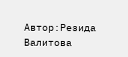Автор:Резида Валитова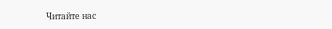Читайте нас